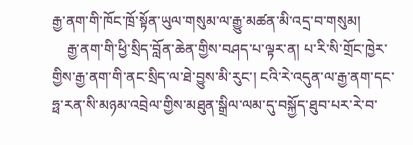རྒྱ་ནག་གི་ཁོང་ཁྲོ་སྟོན་ཡུལ་གསུམ་ལ་རྒྱུ་མཚན་མི་འདྲ་བ་གསུམ།
    རྒྱ་ནག་གི་ཕྱི་སྲིད་བློན་ཆེན་གྱིས་བཤད་པ་ལྟར་ན། པ་རི་སི་གྲོང་ཁྱེར་གྱིས་རྒྱ་ནག་གི་ནང་སྲིད་ལ་ཐེ་བྱུས་མི་རུང་། ངའི་རེ་འདུན་ལ་རྒྱ་ནག་དང་ཧྥ་རན་སི་མཉམ་འབྲེལ་གྱིས་མཐུན་སྒྲིལ་ལམ་དུ་བསྐྱོད་ཐུབ་པར་རེ་བ་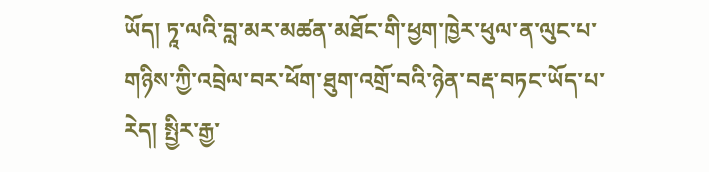ཡོད། ཏཱ་ལའི་བླ་མར་མཚན་མཐོང་གི་ཕྱག་ཁྱེར་ཕུལ་ན་ལུང་པ་གཉིས་ཀྱི་འབྲེལ་བར་ཕོག་ཐུག་འགྲོ་བའི་ཉེན་བརྡ་བཏང་ཡོད་པ་རེད། སྤྱིར་རྒྱ་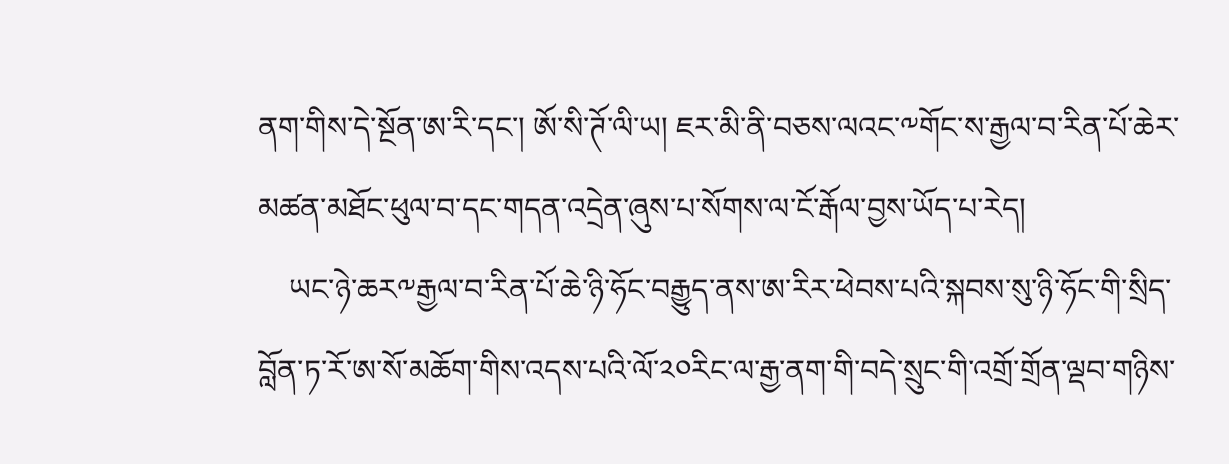ནག་གིས་དེ་སྔོན་ཨ་རི་དང་། ཨོ་སི་ཊོ་ལི་ཡ། ཇར་མི་ནི་བཅས་ལའང་༸གོང་ས་རྒྱལ་བ་རིན་པོ་ཆེར་མཚན་མཐོང་ཕུལ་བ་དང་གདན་འདྲེན་ཞུས་པ་སོགས་ལ་ངོ་རྒོལ་བྱས་ཡོད་པ་རེད།
    ཡང་ཉེ་ཆར༸རྒྱལ་བ་རིན་པོ་ཆེ་ཉི་ཧོང་བརྒྱུད་ནས་ཨ་རིར་ཕེབས་པའི་སྐབས་སུ་ཉི་ཧོང་གི་སྲིད་བློན་ཏ་རོ་ཨ་སོ་མཆོག་གིས་འདས་པའི་ལོ་༢༠རིང་ལ་རྒྱ་ནག་གི་བདེ་སྲུང་གི་འགྲོ་གྲོན་ལྡབ་གཉིས་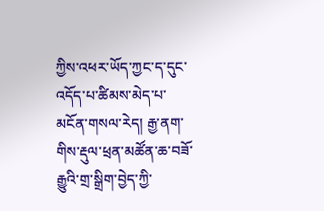ཀྱིས་འཕར་ཡོད་ཀྱང་ད་དུང་འདོད་པ་ཚིམས་མེད་པ་མངོན་གསལ་རེད། རྒྱ་ནག་གིས་རྡུལ་ཕྲན་མཚོན་ཆ་བཟོ་རྒྱུའི་གྲ་སྒྲིག་བྱེད་ཀྱི་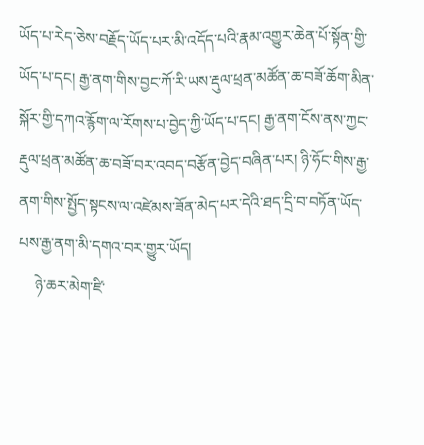ཡོད་པ་རེད་ཅེས་བརྗོད་ཡོད་པར་མི་འདོད་པའི་རྣམ་འགྱུར་ཆེན་པོ་སྟོན་གྱི་ཡོད་པ་དང། རྒྱ་ནག་གིས་བྱང་ཀོ་རི་ཡས་རྡུལ་ཕྲན་མཚོན་ཆ་བཟོ་ཆོག་མིན་སྐོར་གྱི་དཀའ་རྙོག་ལ་རོགས་པ་བྱེད་ཀྱི་ཡོད་པ་དང། རྒྱ་ནག་ངོས་ནས་ཀྱང་རྡུལ་ཕྲན་མཚོན་ཆ་བཟོ་བར་འབད་བརྩོན་བྱེད་བཞིན་པར། ཉི་ཧོང་གིས་རྒྱ་ནག་གིས་སྤྱོད་སྟངས་ལ་འཛེམས་ཟོན་མེད་པར་དེའི་ཐད་དྲི་བ་བཏོན་ཡོད་པས་རྒྱ་ནག་མི་དགའ་བར་གྱུར་ཡོད།
    ཉེ་ཆར་མེག་ཛི་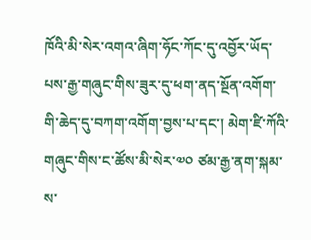ཁོའི་མི་སེར་འགའ་ཞིག་ཧོང་ཀོང་དུ་འབྱོར་ཡོད་པས་རྒྱ་གཞུང་གིས་ཟུར་དུ་ཕག་ནད་སྔོན་འགོག་གི་ཆེད་དུ་བཀག་འགོག་བྱས་པ་དང་། མེག་ཛི་ཀོའི་གཞུང་གིས་ང་ཚོས་མི་སེར་༧༠ ཙམ་རྒྱ་ནག་སྐམ་ས་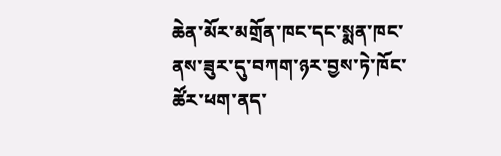ཆེན་མོར་མགྲོན་ཁང་དང་སྨན་ཁང་ནས་ཟུར་དུ་བཀག་ཉར་བྱས་ཏེ་ཁོང་ཚོར་ཕག་ནད་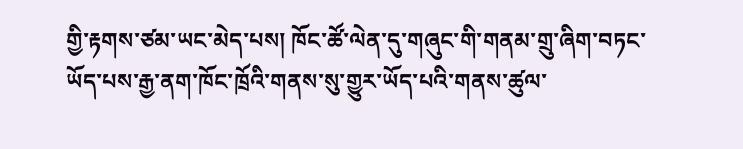གྱི་རྟགས་ཙམ་ཡང་མེད་པས། ཁོང་ཚོ་ལེན་དུ་གཞུང་གི་གནམ་གྲུ་ཞིག་བཏང་ཡོད་པས་རྒྱ་ནག་ཁོང་ཁྲོའི་གནས་སུ་གྱུར་ཡོད་པའི་གནས་ཚུལ་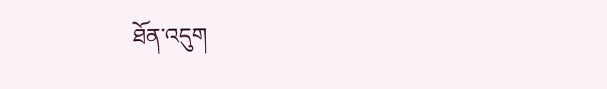ཐོན་འདུག